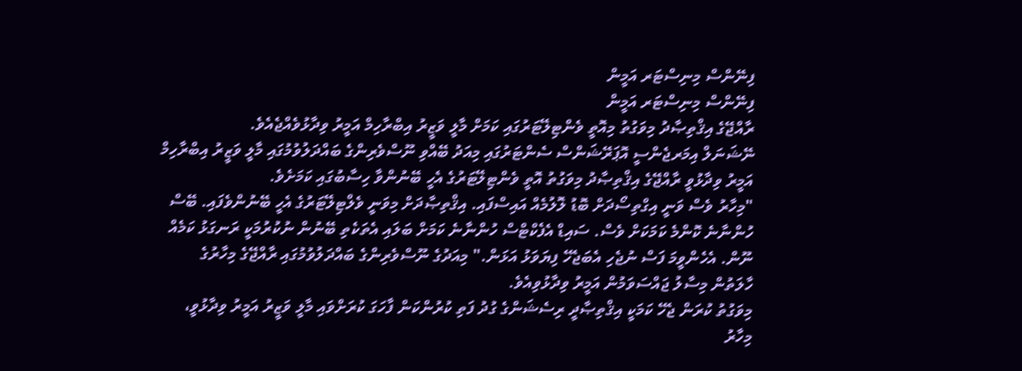ފިނޭންސް މިނިސްޓަރ އަމީން
ފިނޭންސް މިނިސްޓަރ އަމީން
ރާއްޖޭގެ އިޤްތިޞާދު މިވަގުތު މިއޮތީ ވެންޓިލޭޓަރުގައި ކަމަށް މާލީ ވަޒީރު އިބްރާހިމް އަމީރު ވިދާޅުވެއްޖެއެވެ.
ނޭޝަނަލް އިމަރޖެންސީ އޮޕަރޭޝަންސް ސެންޓަރުގައި މިއަދު ބޭއްވި ނޫސްވެރިންގެ ބައްދަލުވުމުގައި މާލީ ވަޒީރު އިބްރާހިމް އަމީރު ވިދާޅުވީ ރާއްޖޭގެ އިޤްތިޞާދު މިވަގުތު އޮތީ ވެންޓިލޭޓަރުގެ އެހީ ބޭނުންވާ ހިސާބުގައި ކަމަށެވެ.
"މިހާރު ވެސް ވަނީ އިގްތިސޯދަށް ބޮޑު ލޮލުމެއް އައިސްފައި. އިޤްތިޞާދަށް މިވަނީ ވެލްޓިލޭޓަރުގެ އެހީ ބޭނުންވެފައި. ބޭސް ހުންނާނެ ކޮންމެ ކަމަކަށް ވެސް. ސައިޑް އެފެކްޓްސް ހުންނާނެ ކަމަށް ބަލައި އެތަކެތި ބޭނުން ނުކުރުމަކީ ރަނގަޅު ކަމެއް ނޫން. އެހެންވީމަ ފަސް ނުޖެހި އެބަޖެހޭ ފިޔަވަޅު އަޅަން." މިއަދުގެ ނޫސްވެރިންގެ ބައްދަލުވުމުގައި ރާއްޖޭގެ މިހާރުގެ ހާލަތުން މިސާލު ޖައްސަވަމުން އަމީރު ވިދާޅުވިއެވެ.
މިވަގުތު ކުރަން ޖެހޭ ކަމަކީ އިޤްތިޞާދީ ރިސެޝަންގެ ގުދު ފަތި ކުރުންކަން ފާހަގަ ކުރަށްވައި މާލީ ވަޒީރު އަމީރު ވިދާޅުވީ، މިހާރު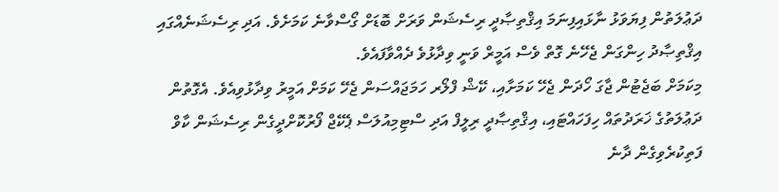ދަޢުލަތުން ފިޔަވަޅު ނާޅައިފިނަމަ އިޤްތިޞާދީ ރިސެޝަން ވަރަށް ބޮޑަށް ގޯސްވާނެ ކަމަށެވެ. އަދި ރިސެޝަނެއްގައި އިޤްތިޞާދު ހިންގަން ޖެހޭނެ ގޮތް ވެސް އަމީރް ވަނީ ވިދާޅުވެ ދެއްވާފައެވެ.
މިކަމަށް ބަޖެޓުން ޖާގަ ހޯދަން ޖެހޭ ކަމަށާއި، ކޭޝް ފްލޯރ ހަމަޖައްސަން ޖެހޭ ކަމަށް އަމީރު ވިދާޅުވިއެވެ. އެގޮތުން ދަޢުލަތުގެ ޚަރަދުތައް ހިފަހައްޓައި، އިޤްތިޞާދީ ރިލީފް އަދި ސްޓިމިއުލަސް ޕެކޭޖް ފޯރުކޮށްދީގެން ރިސެޝަން ކާވް ފަތިކުރެވިގެން ދާނެ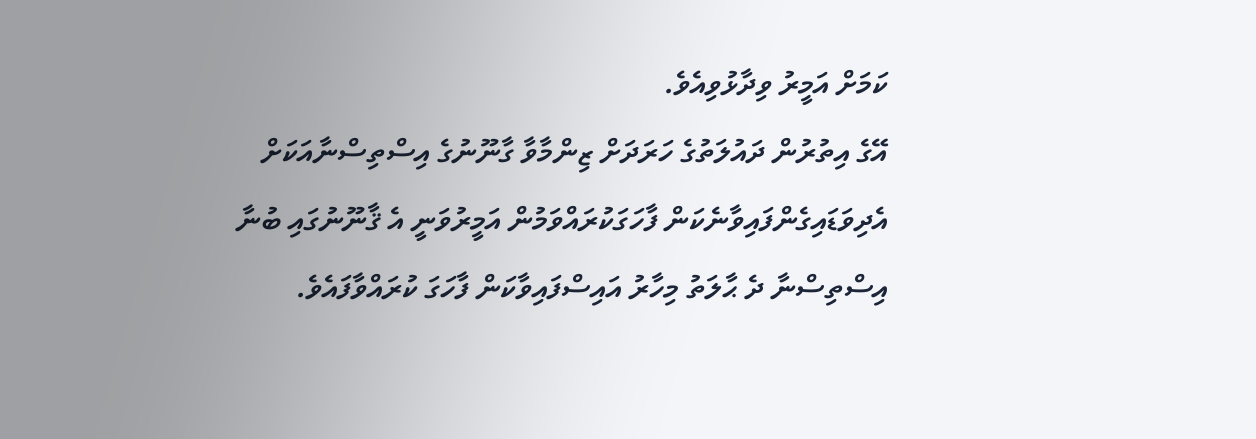ކަމަށް އަމީރު ވިދާޅުވިއެވެ.
އޭގެ އިތުރުން ދައުލަތުގެ ހަރަދަށް ޒިންމާވާ ގާނޫނުގެ އިސްތިސްނާއަކަށް އެދިވަޑައިގެންފައިވާނެކަން ފާހަގަކުރައްވަމުން އަމީރުވަނީ އެ ޤާނޫނުގައި ބުނާ އިސްތިސްނާ ދެ ޙާލަތު މިހާރު އައިސްފައިވާކަން ފާހަގަ ކުރައްވާފައެވެ.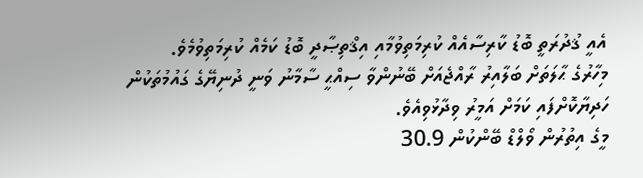އެއީ ޤުދުރަތީ ބޮޑު ކާރިސާއެއް ކުރިމަތިވުމާއި އިޤްތިޞާދީ ބޮޑު ކަމެއް ކުރިމަތިވުމެވެ.
މިހާރުގެ ޙާލަތަށް ބަލާއިރު ރާއްޖެއަށް ބޭނުންވާ ސިއްޙީ ސާމާނު ވަނީ ދުނިޔޭގެ ގައުމުތަކުން ހަދިޔާކޮށްފައި ކަމަށް އަމީރު ވިދާޅުވިއެވެ.
މީގެ އިތުރުން ވޯލްޑް ބޭންކުން 30.9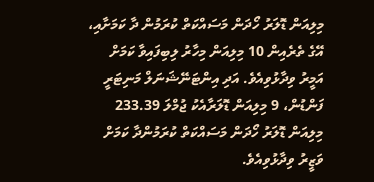މިލިއަން ޑޮލަރު ހޯދަން މަސައްކަތް ކުރަމުން ދާ ކަމަށާއި، އޭގެ ތެރެއިން 10 މިލިއަން މިހާރު ލިބިފައިވާ ކަމަށް އަމީރު ވިދާޅުވިއެވެ. އަދި އިންޓަނޭޝަނަލް މަނިޓަރީ ފަންޑުން، 9 މިލިއަން ޑޮލަރާއެކު ޖުމްލަ 233.39 މިލިއަން ޑޮލަރު ހޯދަން މަސައްކަތް ކުރަމުންދާ ކަމަށް ވަޒީރު ވިދާޅުވިއެވެ.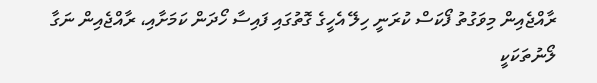ރާއްޖެއިން މިވަގުތު ފޯކަސް ކުރަނީ ހިލޭ އެހީގެ ގޮތުގައި ފައިސާ ހޯދަން ކަމަށާއި، ރާއްޖެއިން ނަގާ ލޯނުތަކަކީ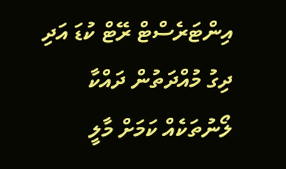އިންޓަރެސްޓް ރޭޓް ކުޑަ އަދި ދިގު މުއްދަތުން ދައްކާ ލޯނުތަކެއް ކަމަށް މާލީ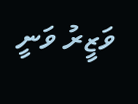ވަޒީރު ވަނީ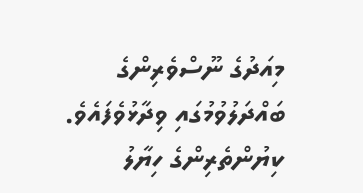މިއަދުގެ ނޫސްވެރިންގެ ބައްދަލުވުމުގައި ވިދާޅުވެފައެވެ.
ކިޔުންތެރިންގެ ހިޔާލު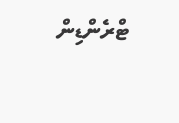ޓްރެންޑިން